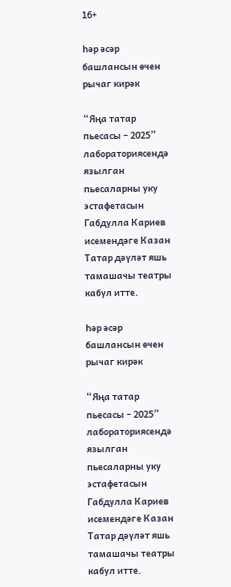16+

Һәр әсәр башлансын өчен рычаг кирәк

“Яңа татар пьесасы – 2025” лабораториясендә язылган пьесаларны уку эстафетасын Габдулла Кариев исемендәге Казан Татар дәүләт яшь тамашачы театры кабул итте.

Һәр әсәр башлансын өчен рычаг кирәк

“Яңа татар пьесасы – 2025” лабораториясендә язылган пьесаларны уку эстафетасын Габдулла Кариев исемендәге Казан Татар дәүләт яшь тамашачы театры кабул итте.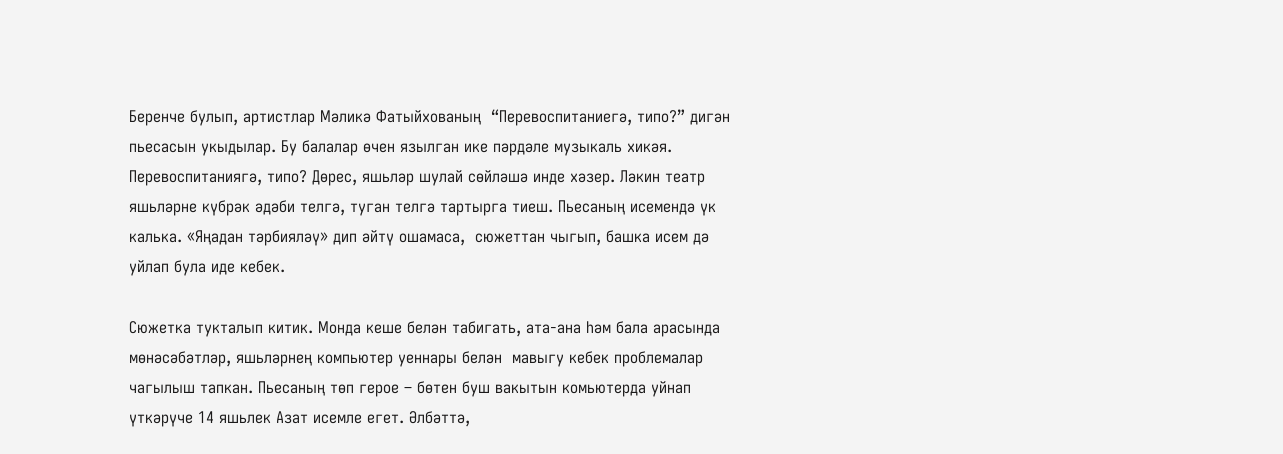Беренче булып, артистлар Мәликә Фатыйхованың  “Перевоспитаниегә, типо?” дигән пьесасын укыдылар. Бу балалар өчен язылган ике пәрдәле музыкаль хикәя. Перевоспитаниягә, типо? Дөрес, яшьләр шулай сөйләшә инде хәзер. Ләкин театр яшьләрне күбрәк әдәби телгә, туган телгә тартырга тиеш. Пьесаның исемендә үк калька. «Яңадан тәрбияләү» дип әйтү ошамаса,  сюжеттан чыгып, башка исем дә уйлап була иде кебек.

Сюжетка тукталып китик. Монда кеше белән табигать, ата-ана һәм бала арасында мөнәсәбәтләр, яшьләрнең компьютер уеннары белән  мавыгу кебек проблемалар чагылыш тапкан. Пьесаның төп герое – бөтен буш вакытын комьютерда уйнап үткәрүче 14 яшьлек Азат исемле егет. Әлбәттә,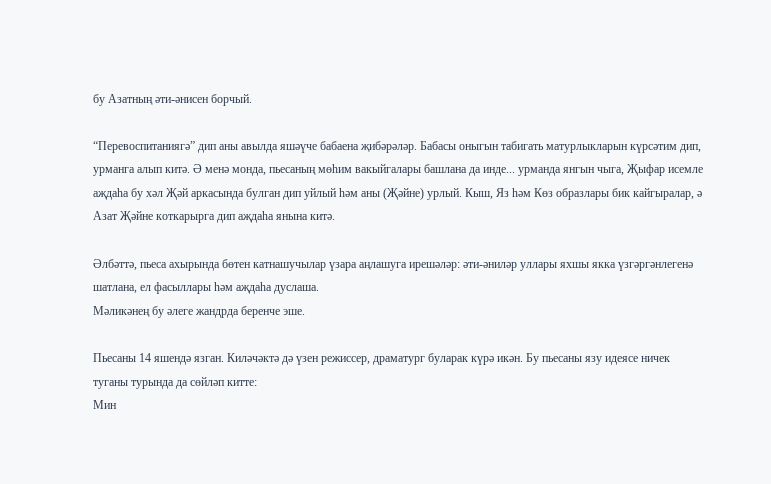бу Азатның әти-әнисен борчый.

“Перевоспитаниягә” дип аны авылда яшәүче бабаена җибәрәләр. Бабасы оныгын табигать матурлыкларын күрсәтим дип, урманга алып китә. Ә менә монда, пьесаның мөһим вакыйгалары башлана да инде... урманда янгын чыга, Җыфар исемле аҗдаһа бу хәл Җәй аркасында булган дип уйлый һәм аны (Җәйне) урлый. Кыш, Яз һәм Көз образлары бик кайгыралар, ә Азат Җәйне коткарырга дип аҗдаһа янына китә.

Әлбәттә, пьеса ахырында бөтен катнашучылар үзара аңлашуга ирешәләр: әти-әниләр уллары яхшы якка үзгәргәнлегенә шатлана, ел фасыллары һәм аҗдаһа дуслаша.
Мәликәнең бу әлеге жандрда беренче эше.

Пьесаны 14 яшендә язган. Киләчәктә дә үзен режиссер, драматург буларак күрә икән. Бу пьесаны язу идеясе ничек туганы турында да сөйләп китте:
Мин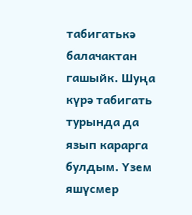табигатькә балачактан гашыйк. Шуңа күрә табигать турында да язып карарга булдым. Үзем яшүсмер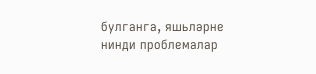булганга, яшьләрне нинди проблемалар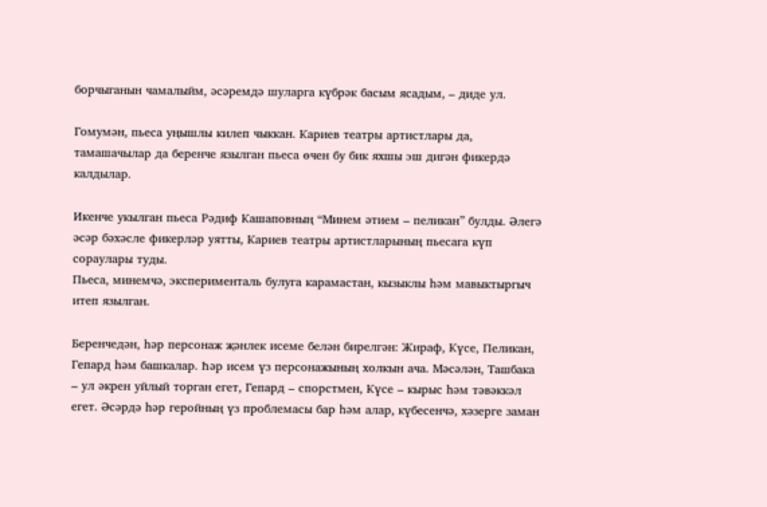борчыганын чамалыйм, әсәремдә шуларга күбрәк басым ясадым, – диде ул.

Гомумән, пьеса уңышлы килеп чыккан. Кариев театры артистлары да, тамашачылар да беренче язылган пьеса өчен бу бик яхшы эш дигән фикердә калдылар.

Икенче укылган пьеса Рәдиф Кашаповның “Минем әтием – пеликан” булды. Әлегә әсәр бәхәсле фикерләр уятты, Кариев театры артистларының пьесага күп сораулары туды.
Пьеса, минемчә, эксперименталь булуга карамастан, кызыклы һәм мавыктыргыч итеп язылган.

Беренчедән, һәр персонаж җәнлек исеме белән бирелгән: Жираф, Күсе, Пеликан, Гепард һәм башкалар. Һәр исем үз персонажының холкын ача. Мәсәлән, Ташбака – ул әкрен уйлый торган егет, Гепард – спорстмен, Күсе – кырыс һәм тәвәккәл егет. Әсәрдә һәр геройның үз проблемасы бар һәм алар, күбесенчә, хәзерге заман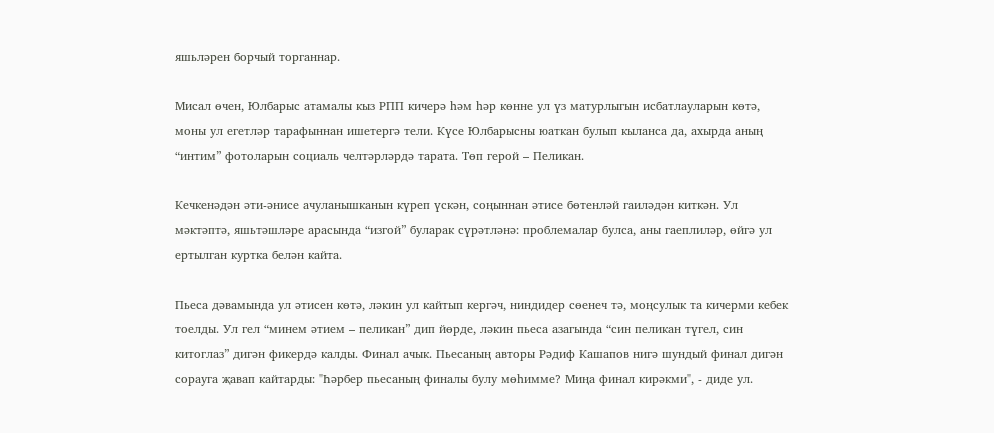яшьләрен борчый торганнар.

Мисал өчен, Юлбарыс атамалы кыз РПП кичерә һәм һәр көнне ул үз матурлыгын исбатлауларын көтә, моны ул егетләр тарафыннан ишетергә тели. Күсе Юлбарысны юаткан булып кыланса да, ахырда аның “интим” фотоларын социаль челтәрләрдә тарата. Төп герой – Пеликан.

Кечкенәдән әти-әнисе ачуланышканын күреп үскән, соңыннан әтисе бөтенләй гаиләдән киткән. Ул мәктәптә, яшьтәшләре арасында “изгой” буларак сүрәтләнә: проблемалар булса, аны гаеплиләр, өйгә ул ертылган куртка белән кайта.

Пьеса дәвамында ул әтисен көтә, ләкин ул кайтып кергәч, ниндидер сөенеч тә, моңсулык та кичерми кебек тоелды. Ул гел “минем әтием – пеликан” дип йөрде, ләкин пьеса азагында “син пеликан түгел, син китоглаз” дигән фикердә калды. Финал ачык. Пьесаның авторы Рәдиф Кашапов нигә шундый финал дигән сорауга җавап кайтарды: "Һәрбер пьесаның финалы булу мөһимме? Миңа финал кирәкми", - диде ул.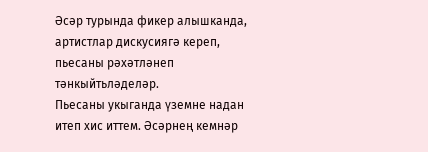Әсәр турында фикер алышканда, артистлар дискусиягә кереп, пьесаны рәхәтләнеп тәнкыйтьләделәр.
Пьесаны укыганда үземне надан итеп хис иттем. Әсәрнең кемнәр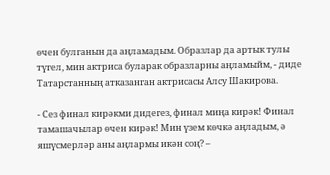өчен булганын да аңламадым. Образлар да артык тулы түгел, мин актриса буларак образларны аңламыйм, - диде Татарстанның атказанган актрисасы Алсу Шакирова.

- Сез финал кирәкми дидегез, финал миңа кирәк! Финал тамашачылар өчен кирәк! Мин үзем көчкә аңладым, ә яшүсмерләр аны аңлармы икән соң? –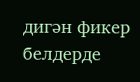дигән фикер белдерде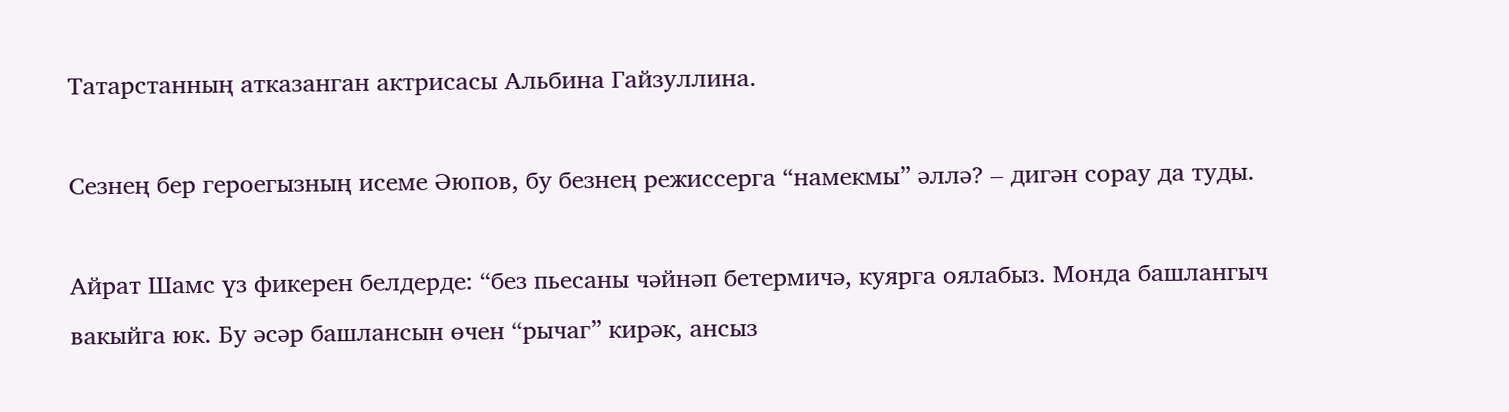Татарстанның атказанган актрисасы Альбина Гайзуллина.

Сезнең бер героегызның исеме Әюпов, бу безнең режиссерга “намекмы” әллә? – дигән сорау да туды.

Айрат Шамс үз фикерен белдерде: “без пьесаны чәйнәп бетермичә, куярга оялабыз. Монда башлангыч вакыйга юк. Бу әсәр башлансын өчен “рычаг” кирәк, ансыз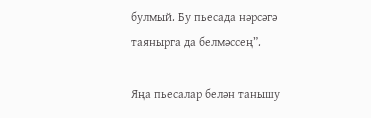булмый. Бу пьесада нәрсәгә таянырга да белмәссең”.

Яңа пьесалар белән танышу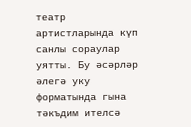театр артистларында күп санлы сораулар уятты. Бу әсәрләр әлегә уку форматында гына тәкъдим ителсә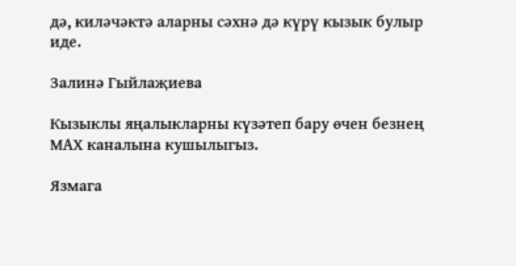дә, киләчәктә аларны сәхнә дә күрү кызык булыр иде.

Залинә Гыйлаҗиева

Кызыклы яңалыкларны күзәтеп бару өчен безнең МАХ каналына кушылыгыз.

Язмага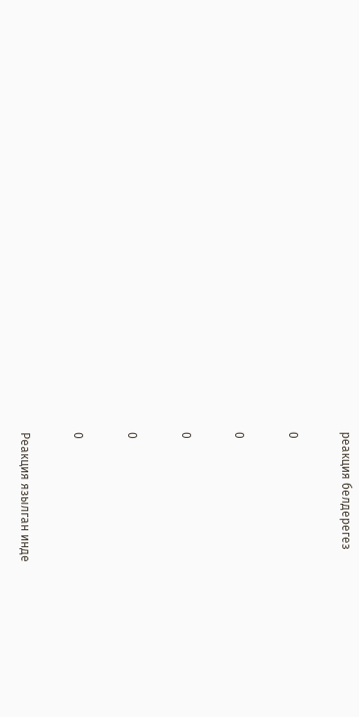реакция белдерегез

0

0

0

0

0

Реакция язылган инде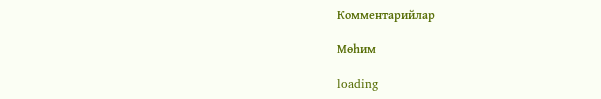Комментарийлар

Мөһим

loading